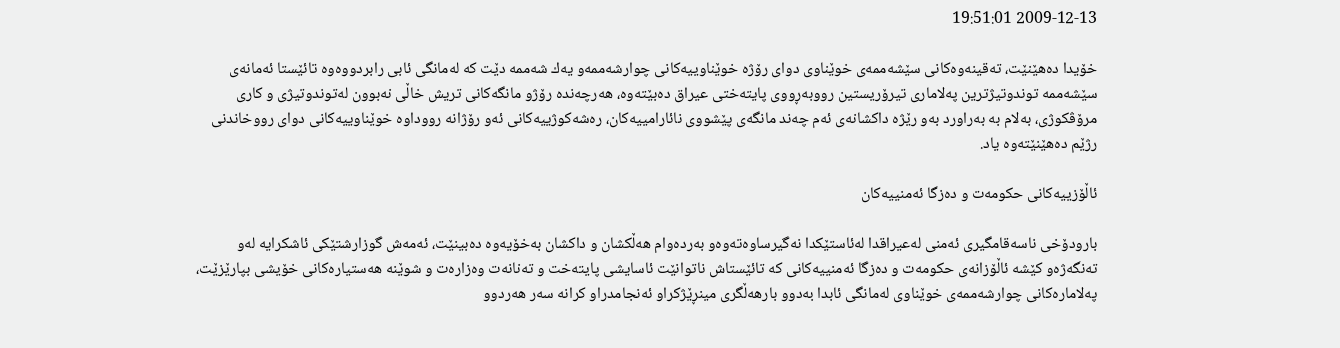2009-12-13 19:51:01

خۆیدا ده‌هێنێت، ته‌قینه‌وه‌كانی سێشه‌ممه‌ی خوێناوی دوای رۆژه‌ خوێناوییه‌كانی چوارشه‌ممه‌و یه‌ك شه‌ممه‌ دێت كه‌ له‌مانگی ئابی رابردووه‌وه‌ تائێستا ئه‌مانه‌ی سێشه‌ممه‌ توندوتیژترین په‌لاماری تیرۆریستین رووبه‌ڕووی پایته‌ختی عیراق ده‌بێته‌وه‌، هه‌رچه‌نده‌ رۆژو مانگه‌كانی تریش خاڵی نه‌بوون له‌توندوتیژی و كاری مرۆڤكوژی، به‌لام به‌ به‌راورد به‌و رێژه‌ داكشانه‌ی ئه‌م چه‌ند مانگه‌ی پێشووی نائارامییه‌كان، ره‌شه‌كوژییه‌كانی ئه‌و رۆژانه‌ رووداوه‌ خوێناوییه‌كانی دوای رووخاندنی رژێم ده‌هێنێته‌وه‌ یاد.

ئاڵۆزییه‌كانی حكومه‌ت و ده‌زگا ئه‌منییه‌كان

بارودۆخی ناسه‌قامگیری ئه‌منی له‌عیراقدا له‌ئاستێكدا نه‌گیرساوه‌ته‌وه‌و به‌رده‌وام هه‌ڵكشان و داكشان به‌خۆیه‌وه‌ ده‌بینێت، ئه‌مه‌ش گوزارشتێكی ئاشكرایه‌ له‌و ته‌نگه‌ژه‌و كێشه‌ ئاڵۆزانه‌ی حكومه‌ت و ده‌زگا ئه‌منییه‌كانی كه‌ تائێستاش ناتوانێت ئاسایشی پایته‌خت و ته‌نانه‌ت وه‌زاره‌ت و شوێنه‌ هه‌ستیاره‌كانی خۆیشی بپارێزێت، په‌لاماره‌كانی چوارشه‌ممه‌ی خوێناوی له‌مانگی ئابدا به‌دوو بارهه‌ڵگری مینڕێژكراو ئه‌نجامدراو كرانه‌ سه‌ر هه‌ردوو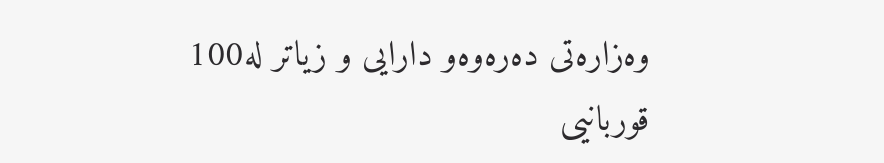وه‌زاره‌تی ده‌ره‌وه‌و دارایی و زیاتر له‌100 قوربانیی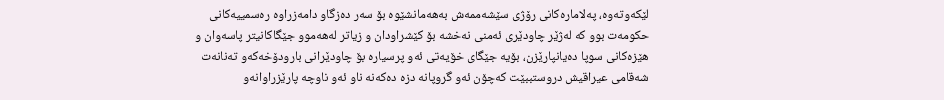لێكه‌وته‌وه‌، په‌لاماره‌كانی رۆژی سێشه‌ممه‌ش به‌هه‌مانشێوه‌ بۆ سه‌ر ده‌زگاو دامه‌زراوه‌ ره‌سمییه‌كانی حكومه‌ت بوو كه‌ له‌ژێر چاودێری ئه‌منی نه‌خشه‌ بۆ كێشراودان و زیاتر له‌هه‌موو جێگاكانیتر پاسه‌وان و هێزه‌كانی سوپا ده‌یانپارێزن، بۆیه‌ جێگای خۆیه‌تی ئه‌و پرسیاره‌ بۆ چاودێرانی بارودۆخه‌كه‌و ته‌نانه‌ت شه‌قامی عیراقیش دروستببێت كه‌چۆن ئه‌و گروپانه‌ دزه‌ ده‌كه‌نه‌ ناو ئه‌و ناوچه‌ پارێزراوانه‌و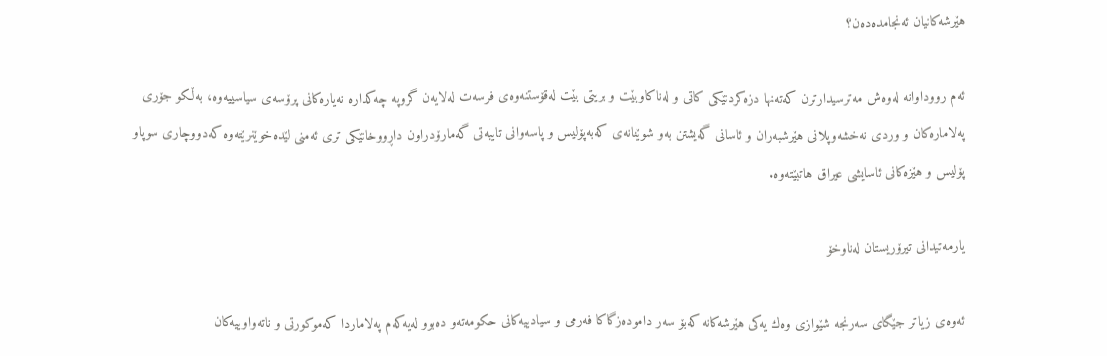هێرشه‌كانیان ئه‌نجامده‌ده‌ن؟

ئه‌م رووداوانه‌ له‌وه‌ش مه‌ترسیدارترن كه‌ته‌نها دزه‌كردنێكی كاتی و له‌ناكاوبێت و بریتی بێت له‌قۆستنه‌وه‌ی فرسه‌ت له‌لایه‌ن گروپه‌ چه‌كداره‌ نه‌یاره‌كانی پرۆسه‌ی سیاسییه‌وه‌، به‌ڵكو جۆری په‌لاماره‌كان و وردی نه‌خشه‌وپلانی هێرشبه‌ران و ئاسانی گه‌یشتن به‌و شوێنانه‌ی كه‌به‌پۆلیس و پاسه‌وانی تایبه‌تی گه‌مارۆدراون داڕووخانێكی تری ئه‌منی لێده‌خوێنرێته‌وه‌ كه‌دووچاری سوپاو پۆلیس و هێزه‌كانی ئاسایشی عیراق هاتبێته‌وه‌.

یارمه‌تیدانی تیرۆریستان له‌ناوخۆ

ئه‌وه‌ی زیاتر جێگای سه‌رنجه‌ شێوازی وه‌ك یه‌كی هێرشه‌كانه‌ كه‌بۆ سه‌ر داموده‌زگاكا فه‌رمی و سیادییه‌كانی حكومه‌ته‌و ده‌بوو له‌یه‌كه‌م په‌لاماردا كه‌موكورتی و ناته‌واوییه‌كان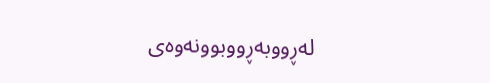له‌ڕووبه‌ڕووبوونه‌وه‌ی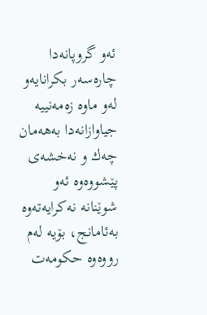ئه‌و گروپانه‌دا چاره‌سه‌ر بكرانایه‌و له‌و ماوه‌ زه‌مه‌نییه‌ جیاوازانه‌دا به‌هه‌مان چه‌ك و نه‌خشه‌ی پێشووه‌وه‌ ئه‌و شوێنانه‌ نه‌كرایه‌ته‌وه‌ به‌ئامانج، بۆیه‌ له‌م رووه‌وه‌ حكومه‌ت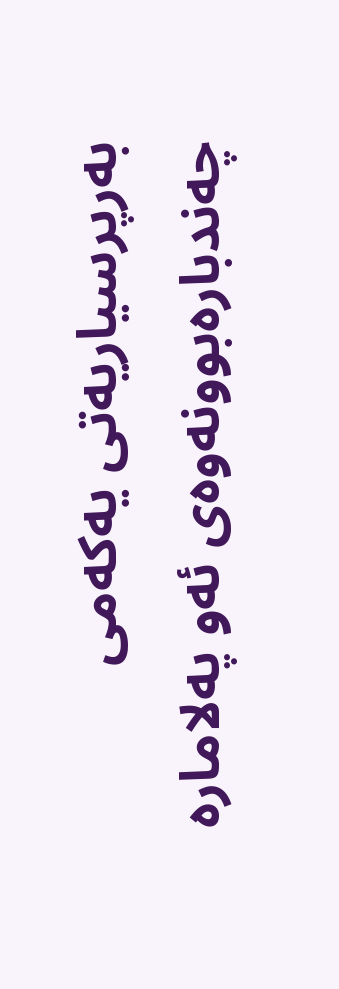به‌رپرسیاریه‌تی یه‌كه‌می چه‌ندباره‌بوونه‌وه‌ی ئه‌و په‌لاماره‌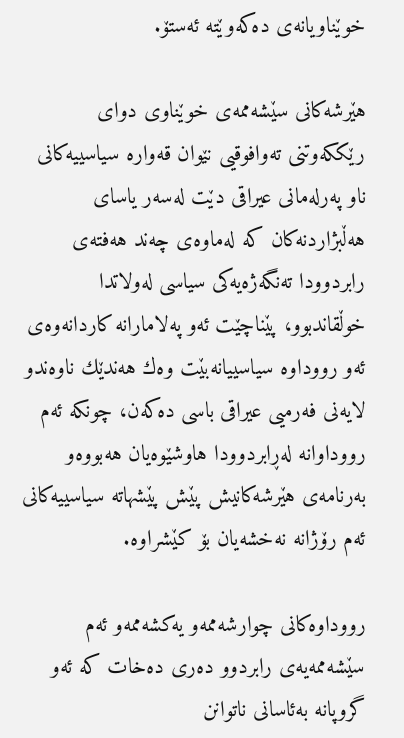خوێناویانه‌ی ده‌كه‌وێته‌ ئه‌ستۆ.

هێرشه‌كانی سێشه‌ممه‌ی خوێناوی دوای رێككه‌وتنی ته‌وافوقیی نێوان قه‌واره‌ سیاسییه‌كانی ناو په‌رله‌مانی عیراقی دێت له‌سه‌ر یاسای هه‌ڵبژاردنه‌كان كه‌ له‌ماوه‌ی چه‌ند هه‌فته‌ی رابردوودا ته‌نگه‌ژه‌یه‌كی سیاسی له‌ولاتدا خوڵقاندبوو، پێناچێت ئه‌و په‌لامارانه‌ كاردانه‌وه‌ی ئه‌و رووداوه‌ سیاسییانه‌بێت وه‌ك هه‌ندێك ناوه‌ندو لایه‌نی فه‌رمیی عیراقی باسی ده‌كه‌ن، چونكه‌ ئه‌م رووداوانه‌ له‌ڕابردوودا هاوشێوه‌یان هه‌بووه‌و به‌رنامه‌ی هێرشه‌كانیش پێش پێشهاته‌ سیاسییه‌كانی ئه‌م رۆژانه‌ نه‌خشه‌یان بۆ كێشراوه‌.

رووداوه‌كانی چوارشه‌ممه‌و یه‌كشه‌ممه‌و ئه‌م سێشه‌ممه‌یه‌ی رابردوو ده‌ری ده‌خات كه‌ ئه‌و گروپانه‌ به‌ئاسانی ناتوانن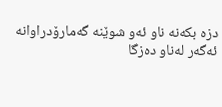دزه‌ بكه‌نه‌ ناو ئه‌و شوێنه‌ گه‌مارۆدراوانه‌ ئه‌گه‌ر له‌ناو ده‌زگا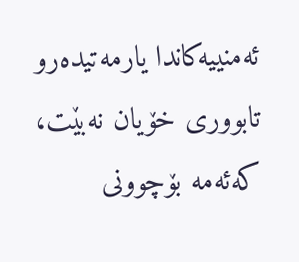ئه‌منییه‌كاندا یارمه‌تیده‌رو تابووری خۆیان نه‌بێت، كه‌ئه‌مه‌ بۆچوونی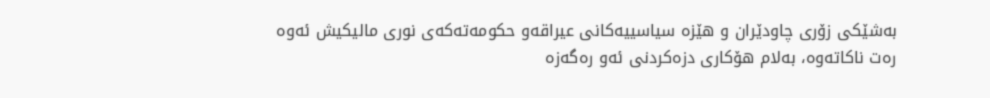به‌شێكی زۆری چاودێران و هێزه‌ سیاسییه‌كانی عیراقه‌و حكومه‌ته‌كه‌ی نوری مالیكیش ئه‌وه‌ ره‌ت ناكاته‌وه‌، به‌لام هۆكاری دزه‌كردنی ئه‌و ره‌گه‌زه‌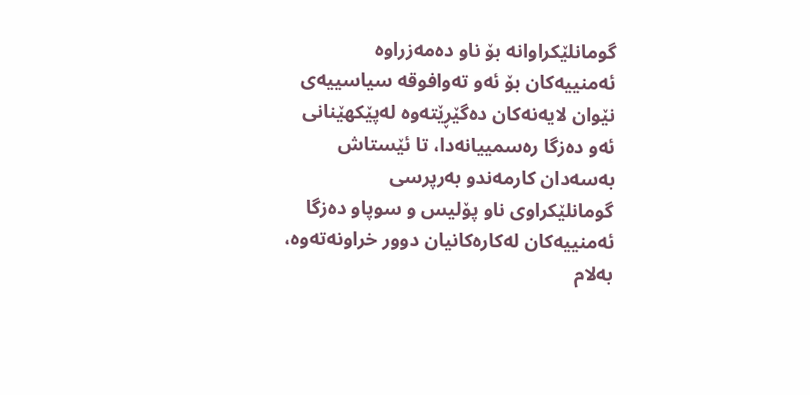گومانلێكراوانه‌ بۆ ناو ده‌مه‌زراوه‌ ئه‌منییه‌كان بۆ ئه‌و ته‌وافوقه‌ سیاسییه‌ی نێوان لایه‌نه‌كان ده‌گێڕێته‌وه‌ له‌پێكهێنانی ئه‌و ده‌زگا ره‌سمییانه‌دا، تا ئێستاش به‌سه‌دان كارمه‌ندو به‌رپرسی گومانلێكراوی ناو پۆلیس و سوپاو ده‌زگا ئه‌منییه‌كان له‌كاره‌كانیان دوور خراونه‌ته‌وه‌، به‌لام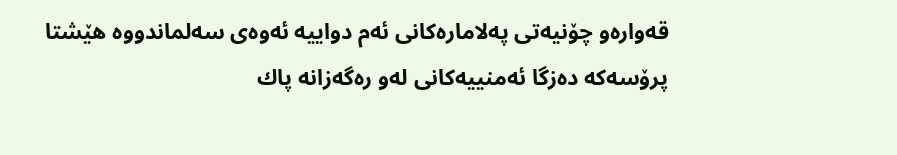قه‌واره‌و چۆنیه‌تی په‌لاماره‌كانی ئه‌م دواییه‌ ئه‌وه‌ی سه‌لماندووه‌ هێشتا پرۆسه‌كه‌ ده‌زگا ئه‌منییه‌كانی له‌و ره‌گه‌زانه‌ پاك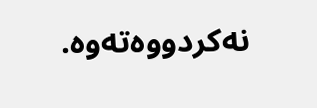نه‌كردووه‌ته‌وه‌.